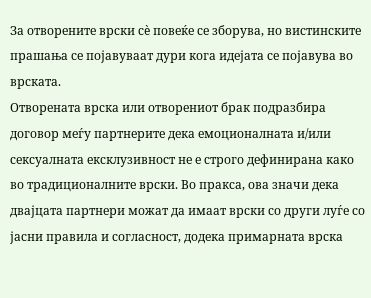За отворените врски сè повеќе се зборува, но вистинските прашања се појавуваат дури кога идејата се појавува во врската.
Отворената врска или отворениот брак подразбира договор меѓу партнерите дека емоционалната и/или сексуалната ексклузивност не е строго дефинирана како во традиционалните врски. Во пракса, ова значи дека двајцата партнери можат да имаат врски со други луѓе со јасни правила и согласност, додека примарната врска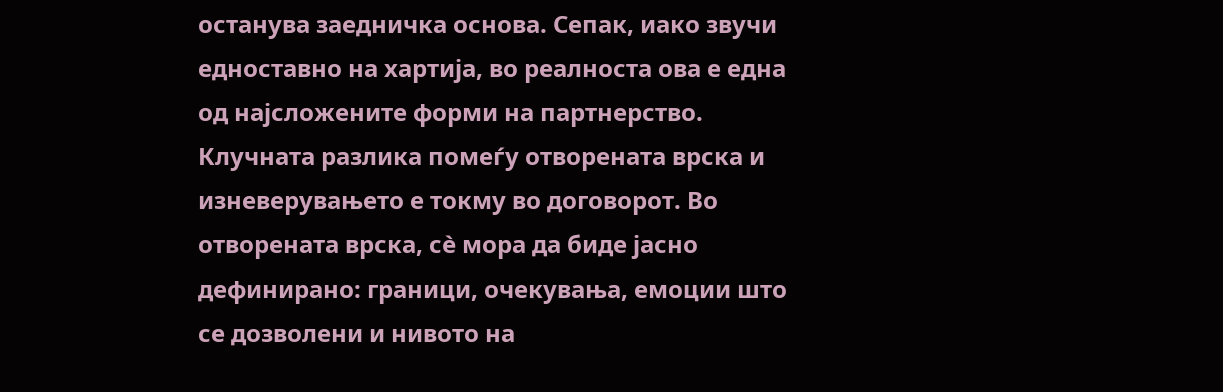останува заедничка основа. Сепак, иако звучи едноставно на хартија, во реалноста ова е една од најсложените форми на партнерство.
Клучната разлика помеѓу отворената врска и изневерувањето е токму во договорот. Во отворената врска, сè мора да биде јасно дефинирано: граници, очекувања, емоции што се дозволени и нивото на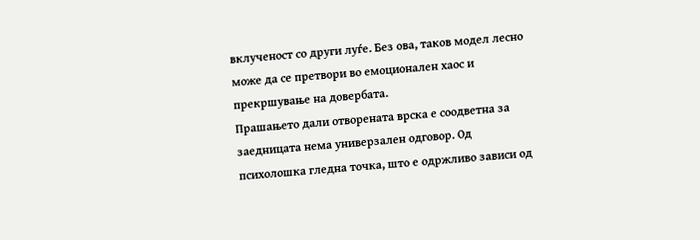вклученост со други луѓе. Без ова, таков модел лесно може да се претвори во емоционален хаос и прекршување на довербата.
Прашањето дали отворената врска е соодветна за заедницата нема универзален одговор. Од психолошка гледна точка, што е одржливо зависи од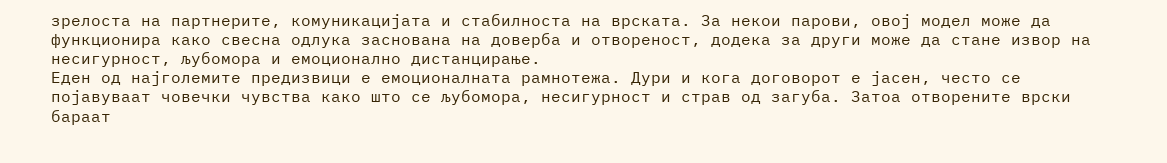зрелоста на партнерите, комуникацијата и стабилноста на врската. За некои парови, овој модел може да функционира како свесна одлука заснована на доверба и отвореност, додека за други може да стане извор на несигурност, љубомора и емоционално дистанцирање.
Еден од најголемите предизвици е емоционалната рамнотежа. Дури и кога договорот е јасен, често се појавуваат човечки чувства како што се љубомора, несигурност и страв од загуба. Затоа отворените врски бараат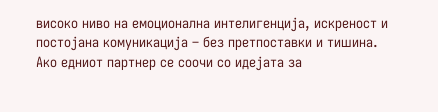високо ниво на емоционална интелигенција, искреност и постојана комуникација – без претпоставки и тишина.
Ако едниот партнер се соочи со идејата за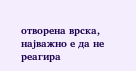отворена врска, најважно е да не реагира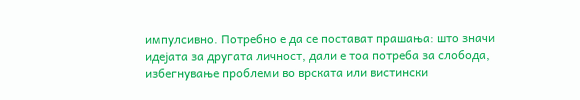импулсивно. Потребно е да се постават прашања: што значи идејата за другата личност, дали е тоа потреба за слобода, избегнување проблеми во врската или вистински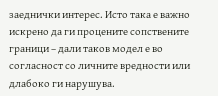заеднички интерес. Исто така е важно искрено да ги процените сопствените граници – дали таков модел е во согласност со личните вредности или длабоко ги нарушува.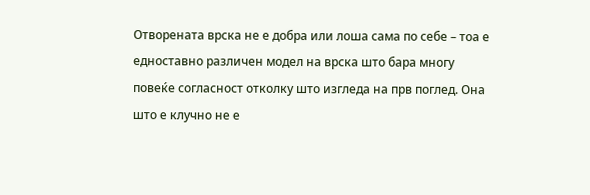Отворената врска не е добра или лоша сама по себе – тоа е едноставно различен модел на врска што бара многу повеќе согласност отколку што изгледа на прв поглед. Она што е клучно не е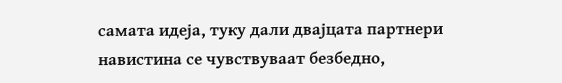самата идеја, туку дали двајцата партнери навистина се чувствуваат безбедно,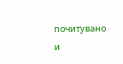почитувано и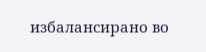избалансирано во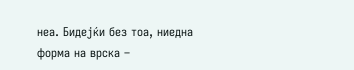неа. Бидејќи без тоа, ниедна форма на врска –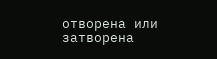отворена или затворена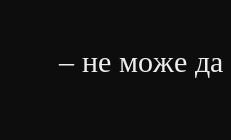– не може да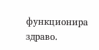функционира здраво.